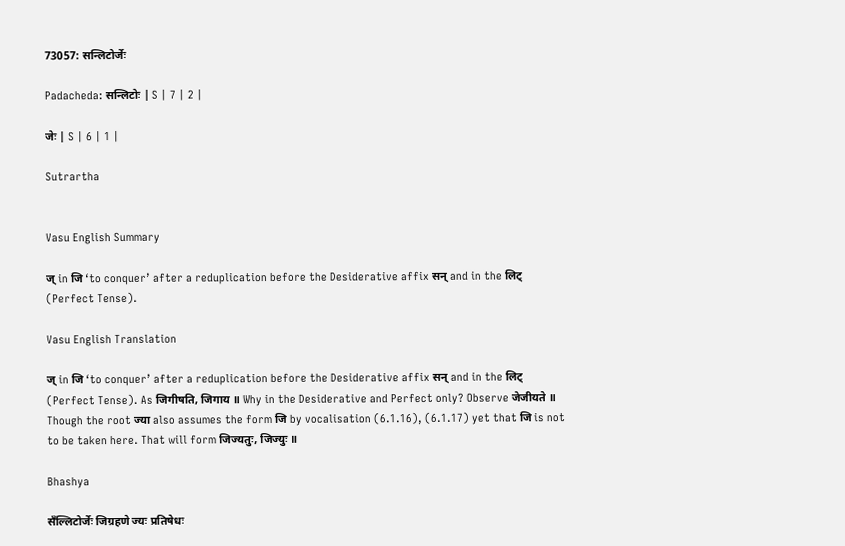73057: सन्लिटोर्जेः

Padacheda: सन्लिटोः | S | 7 | 2 |

जेः | S | 6 | 1 |

Sutrartha


Vasu English Summary

ज् in जि ‘to conquer’ after a reduplication before the Desiderative affix सन् and in the लिट् (Perfect Tense).

Vasu English Translation

ज् in जि ‘to conquer’ after a reduplication before the Desiderative affix सन् and in the लिट् (Perfect Tense). As जिगीषति, जिगाय ॥ Why in the Desiderative and Perfect only? Observe जेजीयते ॥ Though the root ज्या also assumes the form जि by vocalisation (6.1.16), (6.1.17) yet that जि is not to be taken here. That will form जिज्यतुः, जिज्युः ॥

Bhashya

सँल्लिटोर्जेः जिग्रहणे ज्यः प्रतिषेधः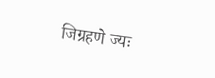जिग्रहणे ज्यः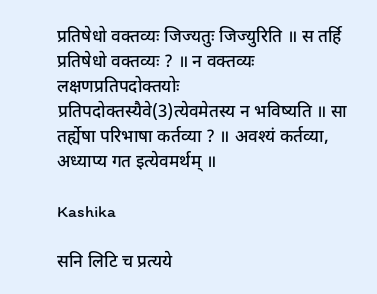प्रतिषेधो वक्तव्यः जिज्यतुः जिज्युरिति ॥ स तर्हि प्रतिषेधो वक्तव्यः ? ॥ न वक्तव्यः लक्षणप्रतिपदोक्तयोः प्रतिपदोक्तस्यैवे(3)त्येवमेतस्य न भविष्यति ॥ सा तर्ह्येषा परिभाषा कर्तव्या ? ॥ अवश्यं कर्तव्या, अध्याप्य गत इत्येवमर्थम् ॥

Kashika

सनि लिटि च प्रत्यये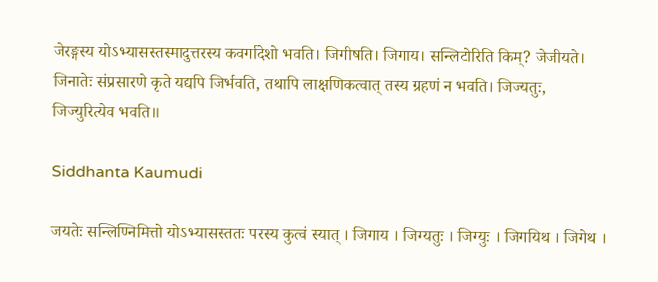जेरङ्गस्य योऽभ्यासस्तस्मादुत्तरस्य कवर्गादेशो भवति। जिगीषति। जिगाय। सन्लिटोरिति किम्? जेजीयते। जिनातेः संप्रसारणे कृते यद्यपि जिर्भवति, तथापि लाक्षणिकत्वात् तस्य ग्रहणं न भवति। जिज्यतुः, जिज्युरित्येव भवति॥

Siddhanta Kaumudi

जयतेः सन्लिण्निमित्तो योऽभ्यासस्ततः परस्य कुत्वं स्यात् । जिगाय । जिग्यतुः । जिग्युः । जिगयिथ । जिगेथ ।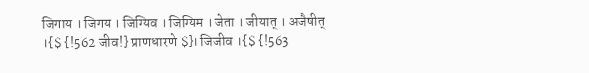जिगाय । जिगय । जिग्यिव । जिग्यिम । जेता । जीयात् । अजैषीत् ।{$ {!562 जीव!} प्राणधारणे $}। जिजीव ।{$ {!563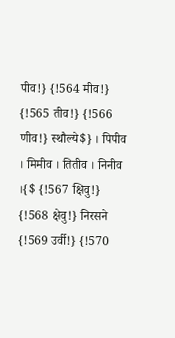पीव!} {!564 मीव!} {!565 तीव!} {!566 णीव!} स्थौल्ये$} । पिपीव । मिमीव । तितीव । निनीव ।{$ {!567 क्षिवु!} {!568 क्षेवु!} निरसने {!569 उर्वी!} {!570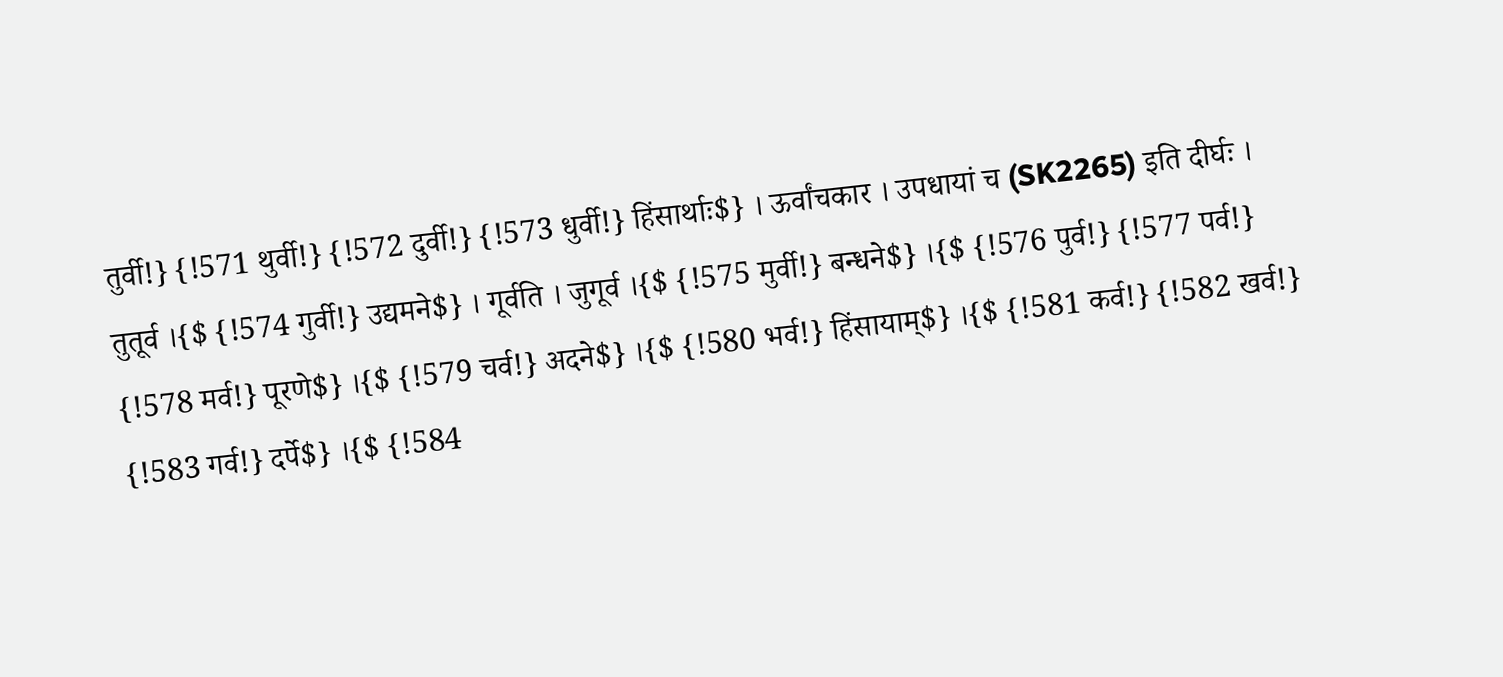तुर्वी!} {!571 थुर्वी!} {!572 दुर्वी!} {!573 धुर्वी!} हिंसार्थाः$} । ऊर्वांचकार । उपधायां च (SK2265) इति दीर्घः । तुतूर्व ।{$ {!574 गुर्वी!} उद्यमने$} । गूर्वति । जुगूर्व ।{$ {!575 मुर्वी!} बन्धने$} ।{$ {!576 पुर्व!} {!577 पर्व!} {!578 मर्व!} पूरणे$} ।{$ {!579 चर्व!} अदने$} ।{$ {!580 भर्व!} हिंसायाम्$} ।{$ {!581 कर्व!} {!582 खर्व!} {!583 गर्व!} दर्पे$} ।{$ {!584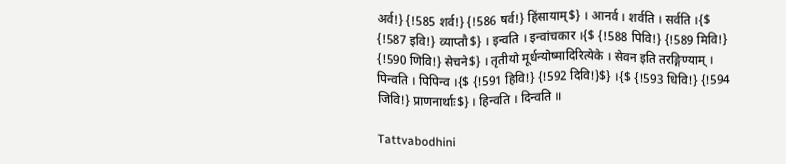अर्व!} {!585 शर्व!} {!586 षर्व!} हिंसायाम्$} । आनर्व । शर्वति । सर्वति ।{$ {!587 इवि!} व्याप्तौ$} । इन्वति । इन्वांचकार ।{$ {!588 पिवि!} {!589 मिवि!} {!590 णिवि!} सेचने$} । तृतीयो मूर्धन्योष्मादिरित्येके । सेवन इति तरङ्गिण्याम् । पिन्वति । पिपिन्व ।{$ {!591 हिवि!} {!592 दिवि!}$} ।{$ {!593 धिवि!} {!594 जिवि!} प्राणनार्थाः$} । हिन्वति । दिन्वति ॥

Tattvabodhini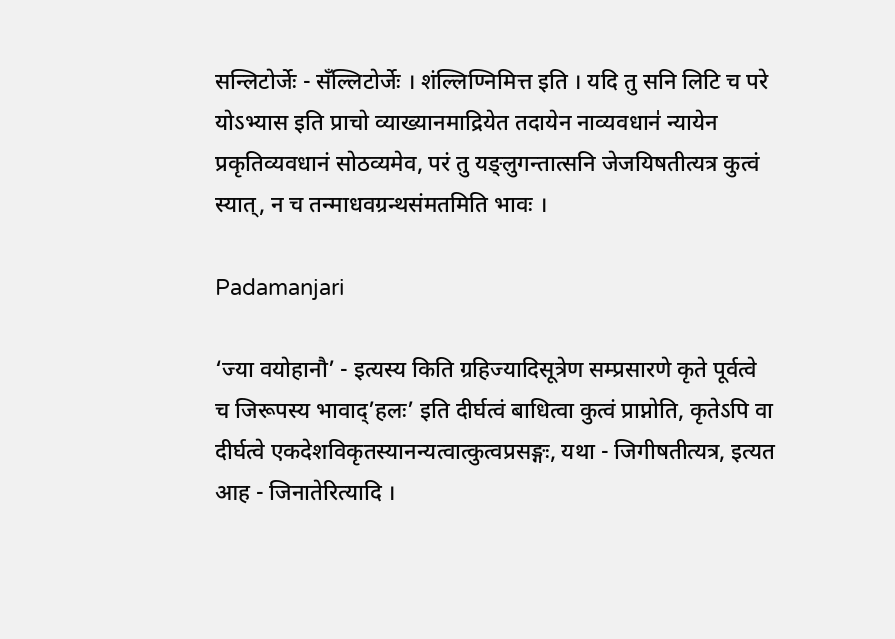सन्लिटोर्जेः - सँल्लिटोर्जेः । शंल्लिण्निमित्त इति । यदि तु सनि लिटि च परे योऽभ्यास इति प्राचो व्याख्यानमाद्रियेत तदायेन नाव्यवधान॑ न्यायेन प्रकृतिव्यवधानं सोठव्यमेव, परं तु यङ्लुगन्तात्सनि जेजयिषतीत्यत्र कुत्वं स्यात्, न च तन्माधवग्रन्थसंमतमिति भावः ।

Padamanjari

‘ज्या वयोहानौ’ - इत्यस्य किति ग्रहिज्यादिसूत्रेण सम्प्रसारणे कृते पूर्वत्वे च जिरूपस्य भावाद्’हलः’ इति दीर्घत्वं बाधित्वा कुत्वं प्राप्नोति, कृतेऽपि वा दीर्घत्वे एकदेशविकृतस्यानन्यत्वात्कुत्वप्रसङ्गः, यथा - जिगीषतीत्यत्र, इत्यत आह - जिनातेरित्यादि ।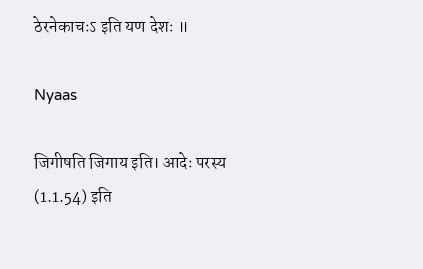ठेरनेकाचःऽ इति यण देशः ॥

Nyaas

जिगीषति जिगाय इति। आदेः परस्य (1.1.54) इति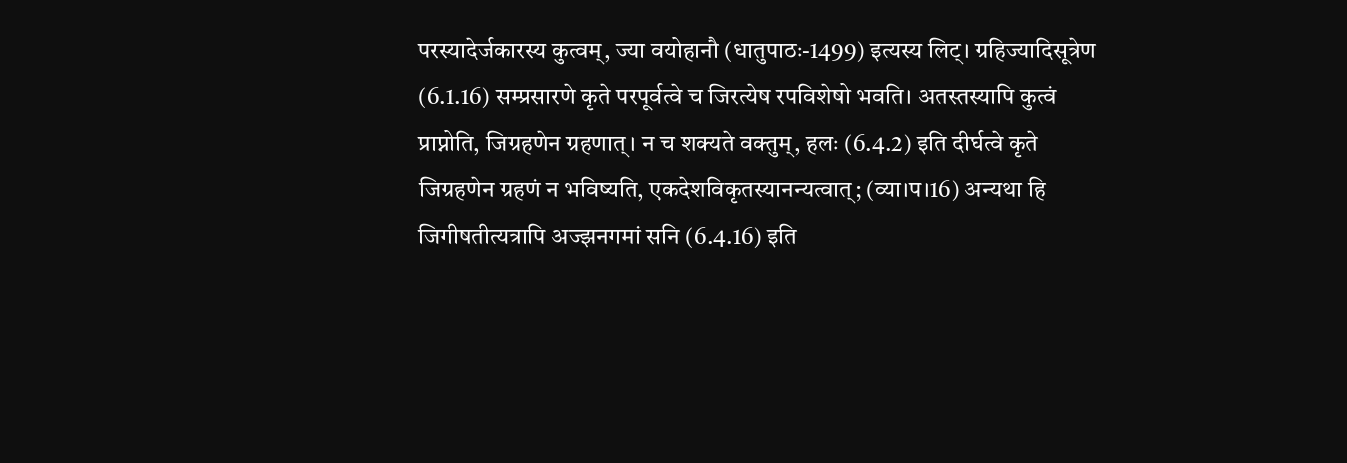परस्यादेर्जकारस्य कुत्वम्, ज्या वयोहानौ (धातुपाठः-1499) इत्यस्य लिट्। ग्रहिज्यादिसूत्रेण (6.1.16) सम्प्रसारणे कृते परपूर्वत्वे च जिरत्येष रपविशेषो भवति। अतस्तस्यापि कुत्वं प्राप्नोति, जिग्रहणेन ग्रहणात्। न च शक्यते वक्तुम्, हलः (6.4.2) इति दीर्घत्वे कृते जिग्रहणेन ग्रहणं न भविष्यति, एकदेशविकृतस्यानन्यत्वात्; (व्या।प।16) अन्यथा हि जिगीषतीत्यत्रापि अज्झनगमां सनि (6.4.16) इति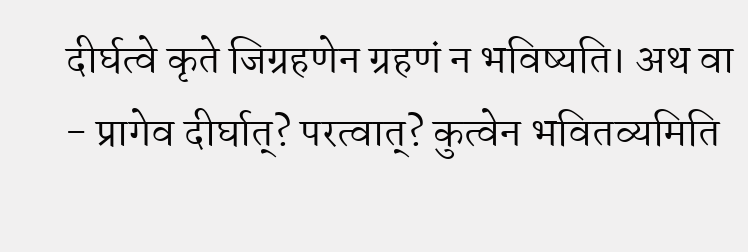दीर्घत्वे कृते जिग्रहणेन ग्रहणं न भविष्यति। अथ वा - प्रागेव दीर्घात्? परत्वात्? कुत्वेन भवितव्यमिति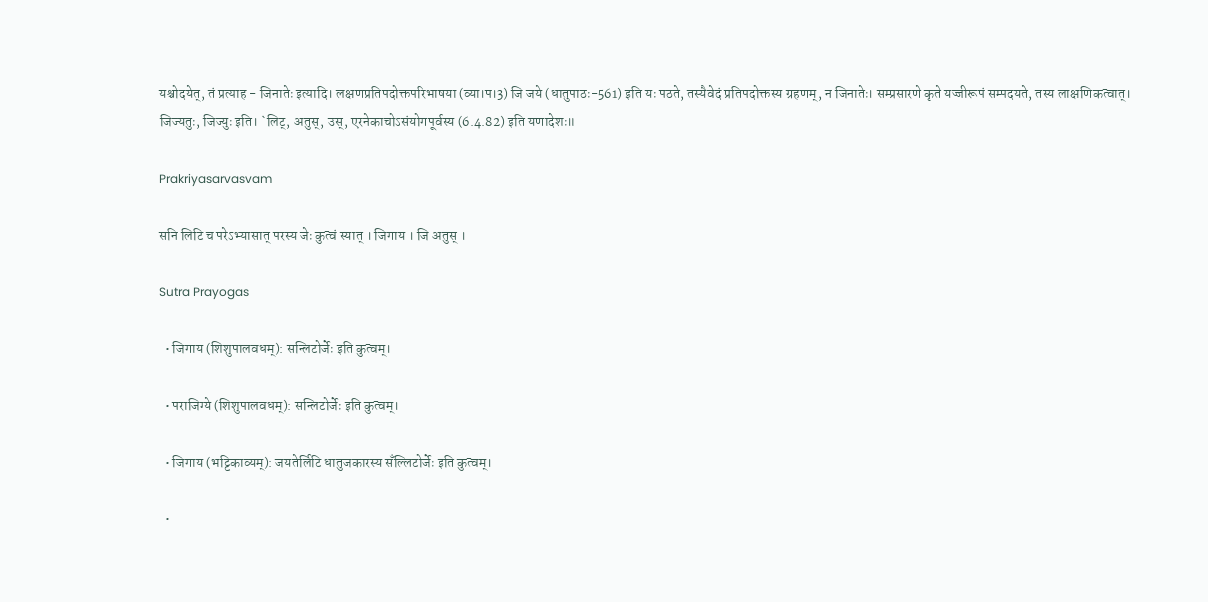यश्चोदयेत्, तं प्रत्याह - जिनातेः इत्यादि। लक्षणप्रतिपदोक्तपरिभाषया (व्या।प।3) जि जये (धातुपाठः-561) इति यः पठते, तस्यैवेदं प्रतिपदोक्तस्य ग्रहणम्, न जिनातेः। सम्प्रसारणे कृते यज्जीरूपं सम्पदयते, तस्य लाक्षणिकत्वात्। जिज्यतुः, जिज्युः इति। `लिट्, अतुस्, उस्, एरनेकाचोऽसंयोगपूर्वस्य (6.4.82) इति यणादेशः॥

Prakriyasarvasvam

सनि लिटि च परेऽभ्यासात् परस्य जेः कुत्वं स्यात् । जिगाय । जि अतुस् ।

Sutra Prayogas

  • जिगाय (शिशुपालवधम्): सन्लिटोर्जेः इति कुत्वम्।

  • पराजिग्ये (शिशुपालवधम्): सन्लिटोर्जेः इति कुत्वम्।

  • जिगाय (भट्टिकाव्यम्): जयतेर्लिटि धातुजकारस्य सँल्लिटोर्जेः इति कुत्वम्।

  •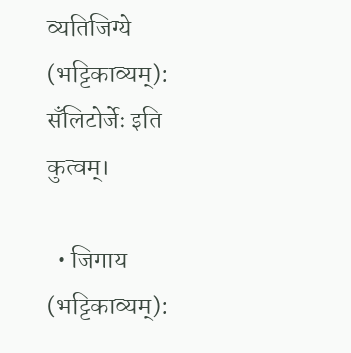व्यतिजिग्ये (भट्टिकाव्यम्): सँलिटोर्जेः इति कुत्वम्।

  • जिगाय (भट्टिकाव्यम्):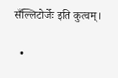सँल्लिटोर्जेः इति कुत्वम्।

  •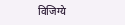विजिग्ये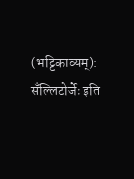(भट्टिकाव्यम्): सँल्लिटोर्जेः इति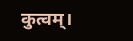कुत्वम्।